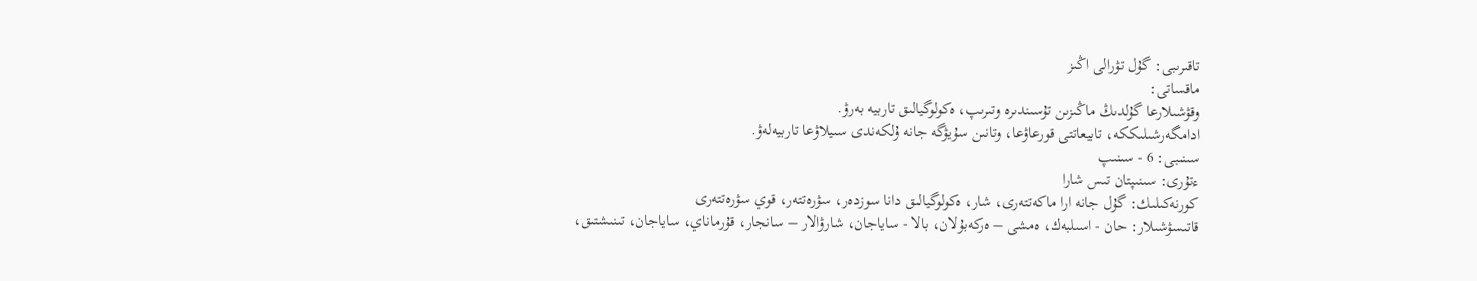تاقىرىبى: گۇل تۋرالى اڭىز
ماقساتى:
وقۋشىلارعا گۇلدىڭ ماڭىزىن تۇسىندىرە وتىرىپ، ەكولوگيالىق تاربيە بەرۋ.
ادامگەرشىلىككە، تابيعاتتى قورعاۋعا، وتانىن سۇيۋگە جانە ۇلكەندى سىيلاۋعا تاربيەلەۋ.
سىنىبى: 6 - سىنىپ
ءتۇرى: سىنىپتان تىس شارا
كورنەكىلىك: گۇل جانە ارا ماكەتتەرى، شار، ەكولوگيالىق دانا سوزدەر، سۋرەتتەر، قوي سۋرەتتەرى
قاتىسۋشىلار: حان - اسىلبەك، ەمشى – ەركەبۇلان، بالا - ساياجان، شارۋالار – سانجار، قۇرماناي، ساياجان، تىنىشتىق،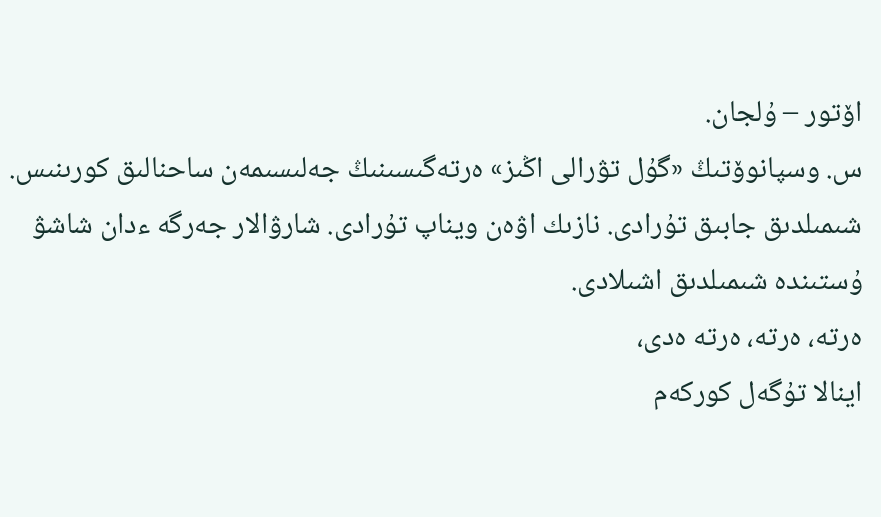اۆتور – ۇلجان.
س. وسپانوۆتىڭ «گۇل تۋرالى اڭىز» ەرتەگىسىنىڭ جەلىسىمەن ساحنالىق كورىنىس. شىمىلدىق جابىق تۇرادى. نازىك اۋەن ويناپ تۇرادى. شارۋالار جەرگە ءدان شاشۋ ۇستىندە شىمىلدىق اشىلادى.
ەرتە، ەرتە، ەرتە ەدى،
اينالا تۇگەل كوركەم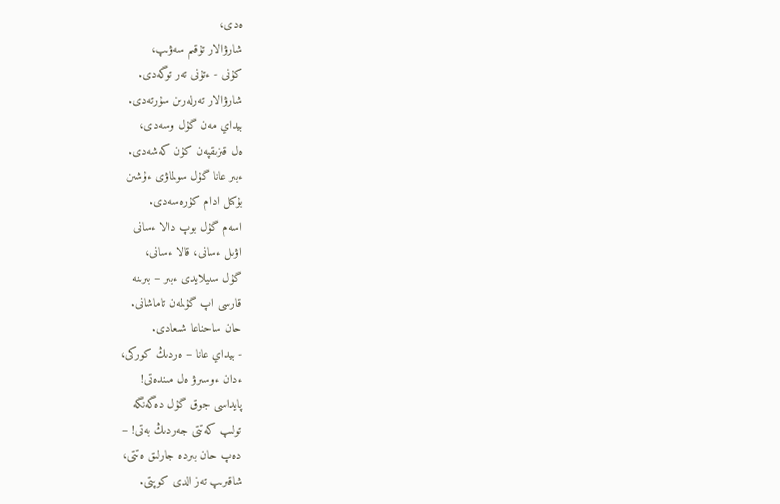ەدى،
شارۋالار تۇقىم سەۋىپ،
كۇنى - ءتۇنى تەر توگەدى.
شارۋالار تەرلەرىن سۇرتەدى.
بيداي مەن گۇل وسەدى،
ەل قىزىقپەن كۇن كەشەدى.
ءبىر عانا گۇل سولماۋى ءۇشىن
بۇكىل ادام كۇرەسەدى.
اسەم گۇل بوپ دالا ءسانى
اۋىل ءسانى، قالا ءسانى،
گۇل سىيلايدى ءبىر – بىرىنە
قارسى اپ گۇلمەن تاماشانى.
حان ساحناعا شىعادى.
- بيداي عانا – ەردىڭ كوركى،
ءدان ءوسىرۋ ەل مىندەتى!
پايداسى جوق گۇل دەگەنگە
تولىپ كەتتى جەردىڭ بەتى! –
دەپ حان بىردە جارلىق ەتتى،
شاقىرىپ تەز الدى كوپتى.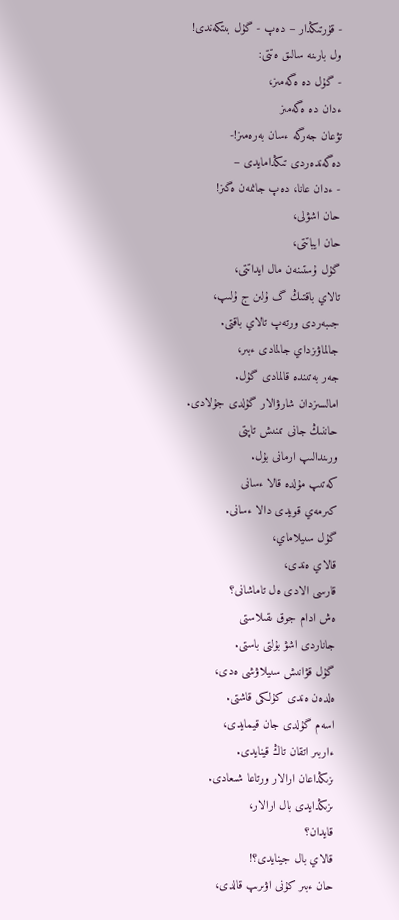- قۇرتىڭدار – دەپ - گۇل بىتكەندى!
ول بارىنە سالىق ەتتى:
- گۇل دە ەگەمىز،
ءدان دە ەگەمىز
تۋعان جەرگە ءسان بەرەمىز!-
دەگەندەردى تىڭدامايدى –
- ءدان عانا، دەپ جانمەن ەگىز!
حان اشۋلى،
حان ايباتتى،
گۇل ۇستىنەن مال ايداتتى،
تالاي باقتىڭ گ ۇلىن ج ۇلىپ،
جىبەردى ورتەپ تالاي باقتى.
جالماۋىزداي جالمادى ءبىر،
جەر بەتىندە قالمادى گۇل.
امالسىزدان شارۋالار گۇلدى جۇلادى.
حاننىڭ جانى تىنىش تاپتى
ورىندالىپ ارمانى بۇل.
كەتىپ مۇلدە قالا ءسانى
كىرمەي قويدى دالا ءسانى.
گۇل سىيلاماي،
قالاي ەندى،
قارسى الادى ەل تاماشانى؟
ەش ادام جوق ىقىلاستى
جاناردى اشۋ بۇلتى باستى.
گۇل قۋانىش سىيلاۋشى ەدى،
ەلدەن ەندى كۇلكى قاشتى.
اسەم گۇلدى جان قيمايدى،
ءاربىر اتقان تاڭ قينايدى.
ىزىڭداعان ارالار ورتاعا شىعادى.
ىزىڭدايدى بال ارالار،
قايدان؟
قالاي بال جينايدى؟!
حان ءبىر كۇنى اۋىرىپ قالدى،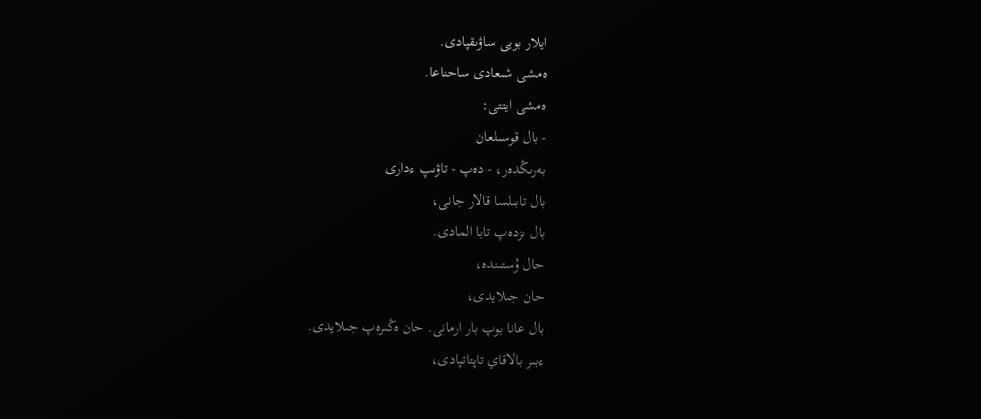ايلار بويى ساۋىقپادى.
ەمشى شىعادى ساحناعا.
ەمشى ايتتى:
- بال قوسىلعان
بەرىڭدەر، - دەپ - تاۋىپ ءدارى
بال تابىلسا قالار جانى،
بال ىزدەپ تابا المادى.
حال ۇستىندە،
حان جىلايدى،
بال عانا بوپ بار ارمانى. حان ەڭىرەپ جىلايدى.
ءبىر بالاقاي تاپتاتپادى،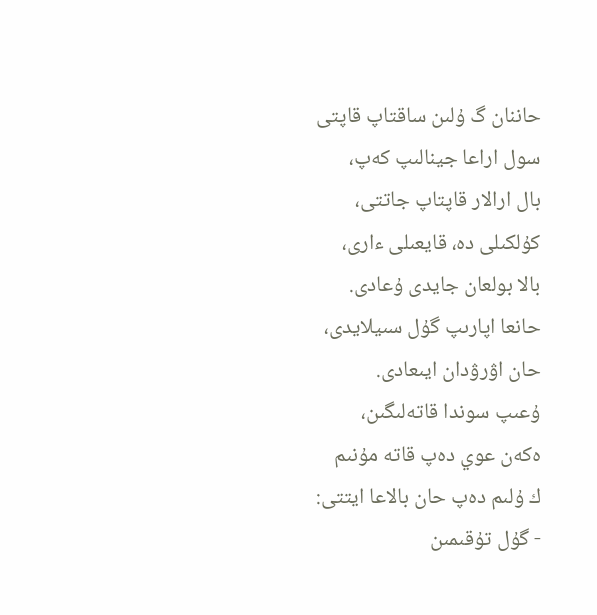حاننان گ ۇلىن ساقتاپ قاپتى
سول اراعا جينالىپ كەپ،
بال ارالار قاپتاپ جاتتى،
كۇلكىلى دە، قايعىلى ءارى،
بالا بولعان جايدى ۇعادى.
حانعا اپارىپ گۇل سىيلايدى،
حان اۋرۋدان ايىعادى.
ۇعىپ سوندا قاتەلىگىن،
ەكەن عوي دەپ قاتە مۇنىم
ك ۇلىم دەپ حان بالاعا ايتتى:
- گۇل تۇقىمىن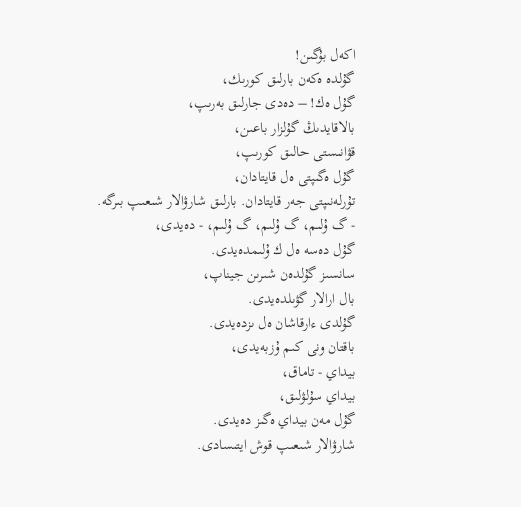اكەل بۇگىن!
گۇلدە ەكەن بارلىق كورىك،
گۇل ەك! – دەدى جارلىق بەرىپ،
بالاقايدىڭ گۇلزار باعىن،
قۋانىستى حالىق كورىپ،
گۇل ەگىپتى ەل قايتادان،
تۇرلەنىپتى جەر قايتادان. بارلىق شارۋالار شىعىپ بىرگە.
- گ ۇلىم، گ ۇلىم، گ ۇلىم، - دەيدى،
گۇل دەسە ەل ك ۇلىمدەيدى.
سانسىز گۇلدەن شىرىن جيناپ،
بال ارالار گۋىلدەيدى.
گۇلدى ءارقاشان ەل ىزدەيدى.
باقتان ونى كىم ۇزبەيدى،
بيداي - تاماق،
بيداي سۇلۋلىق،
گۇل مەن بيداي ەگىز دەيدى.
شارۋالار شىعىپ قوش ايتىسادى.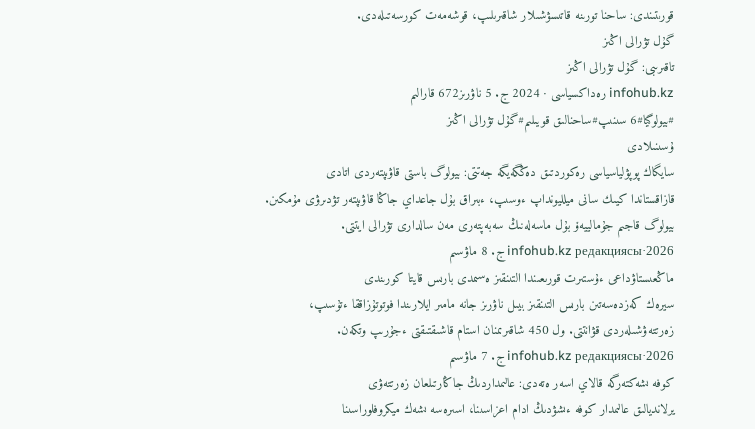قورىتىندى: ساحنا تورىنە قاتىسۋشىلار شاقىرىلىپ، قوشەمەت كورسەتىلەدى.
گۇل تۋرالى اڭىز
تاقىرىبى: گۇل تۋرالى اڭىز
infohub.kz رەداكسياسى · 2024 ج. 5 ناۋرىز672 قارالىم
#بيولوگيا#6 سىنىپ#ساحنالىق قويىلىم#گۇل تۋرالى اڭىز
ۇسىنىلادى
سايگاك پوپۋلياسياسى رەكوردتىق دەڭگەيگە جەتتى: بيولوگ باستى قاۋىپتەردى اتادى
قازاقستاندا كيىك سانى ميلليونداپ ءوسىپ، ءبىراق بۇل جاعداي جاڭا قاۋىپتەر تۋدىرۋى مۇمكىن. بيولوگ قاجىم جۇمالييەۆ بۇل ماسەلەنىڭ سەبەپتەرى مەن سالدارى تۋرالى ايتتى.
infohub.kz редакциясы·2026 ج. 8 ماۋسىم
ماڭعىستاۋداعى ءۇستىرت قورىعىندا التىنقىز ەسىمدى بارىس قايتا كورىندى
سيرەك كەزدەسەتىن بارىس التىنقىز بيىل ناۋرىز جانە مامىر ايلارىندا فوتوتۇزاققا ءتۇسىپ، زەرتتەۋشىلەردى قۋانتتى. ول 450 شاقىرىمنان استام قاشىقتىقتى ءجۇرىپ وتكەن.
infohub.kz редакциясы·2026 ج. 7 ماۋسىم
كوفە ىشەكتەرگە قالاي اسەر ەتەدى: عالىمداردىڭ جاڭارتىلعان زەرتتەۋى
يرلانديالىق عالىمدار كوفە ءىشۋدىڭ ادام اعزاسىنا، اسىرەسە ىشەك ميكروفلوراسىنا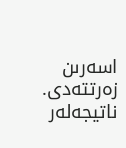اسەرىن زەرتتەدى. ناتيجەلەر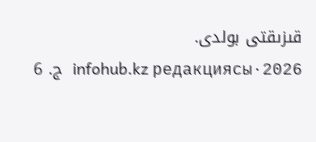قىزىقتى بولدى.
infohub.kz редакциясы·2026 ج. 6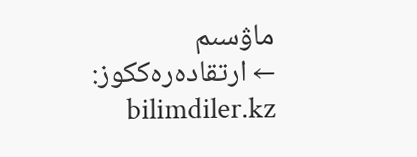ماۋسىم
← ارتقادەرەككوز: bilimdiler.kz